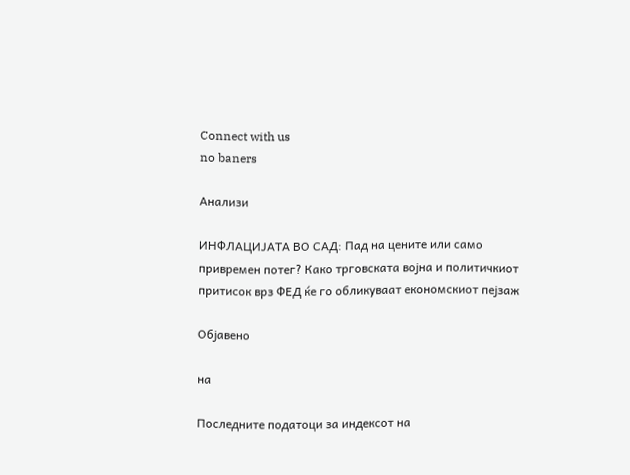Connect with us
no baners

Анализи

ИНФЛАЦИЈАТА ВО САД: Пад на цените или само привремен потег? Како трговската војна и политичкиот притисок врз ФЕД ќе го обликуваат економскиот пејзаж

Објавено

на

Последните податоци за индексот на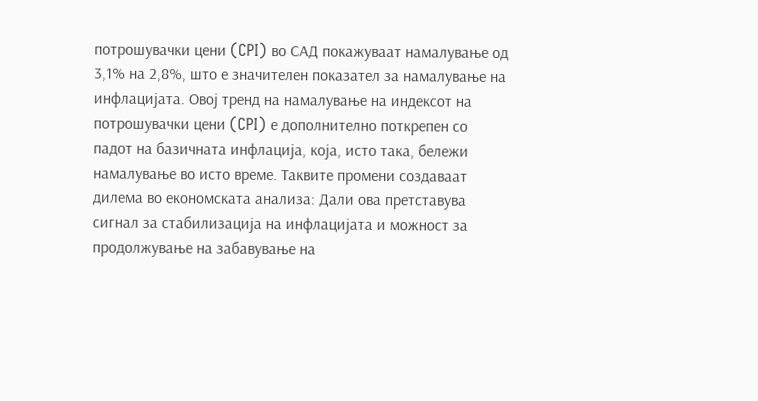потрошувачки цени (CPI) во САД покажуваат намалување од 3,1% на 2,8%, што е значителен показател за намалување на инфлацијата. Овој тренд на намалување на индексот на потрошувачки цени (CPI) е дополнително поткрепен со падот на базичната инфлација, која, исто така, бележи намалување во исто време. Таквите промени создаваат дилема во економската анализа: Дали ова претставува сигнал за стабилизација на инфлацијата и можност за продолжување на забавување на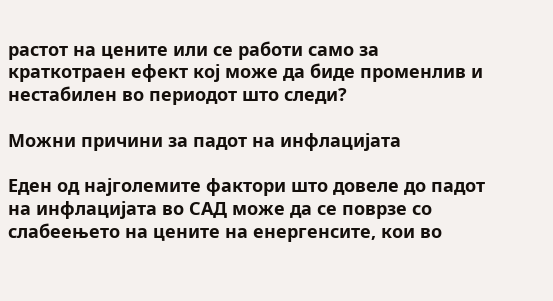растот на цените или се работи само за краткотраен ефект кој може да биде променлив и нестабилен во периодот што следи?

Можни причини за падот на инфлацијата

Еден од најголемите фактори што довеле до падот на инфлацијата во САД може да се поврзе со слабеењето на цените на енергенсите, кои во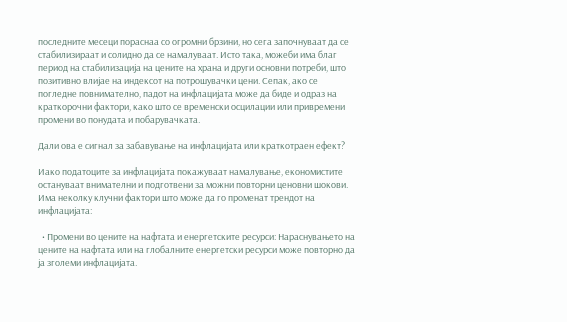последните месеци пораснаа со огромни брзини, но сега започнуваат да се стабилизираат и солидно да се намалуваат. Исто така, можеби има благ период на стабилизација на цените на храна и други основни потреби, што позитивно влијае на индексот на потрошувачки цени. Сепак, ако се погледне повнимателно, падот на инфлацијата може да биде и одраз на краткорочни фактори, како што се временски осцилации или привремени промени во понудата и побарувачката.

Дали ова е сигнал за забавување на инфлацијата или краткотраен ефект?

Иако податоците за инфлацијата покажуваат намалување, економистите остануваат внимателни и подготвени за можни повторни ценовни шокови. Има неколку клучни фактори што може да го променат трендот на инфлацијата:

  • Промени во цените на нафтата и енергетските ресурси: Нараснувањето на цените на нафтата или на глобалните енергетски ресурси може повторно да ја зголеми инфлацијата.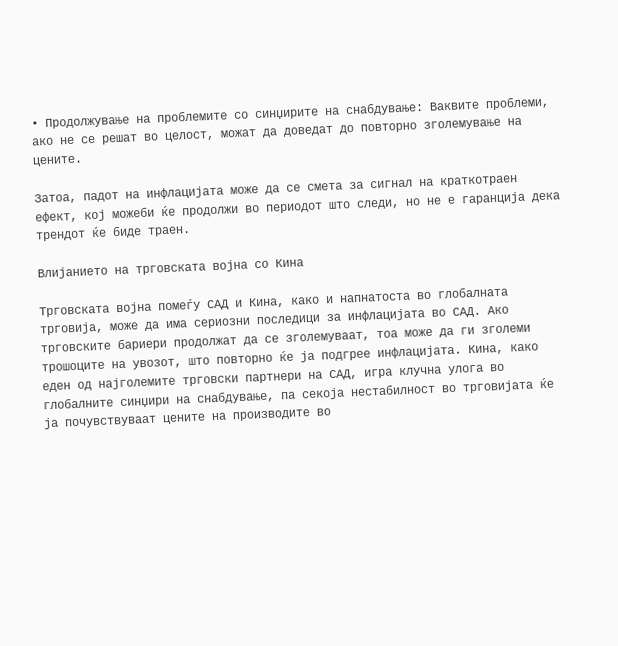• Продолжување на проблемите со синџирите на снабдување: Ваквите проблеми, ако не се решат во целост, можат да доведат до повторно зголемување на цените.

Затоа, падот на инфлацијата може да се смета за сигнал на краткотраен ефект, кој можеби ќе продолжи во периодот што следи, но не е гаранција дека трендот ќе биде траен.

Влијанието на трговската војна со Кина

Трговската војна помеѓу САД и Кина, како и напнатоста во глобалната трговија, може да има сериозни последици за инфлацијата во САД. Ако трговските бариери продолжат да се зголемуваат, тоа може да ги зголеми трошоците на увозот, што повторно ќе ја подгрее инфлацијата. Кина, како еден од најголемите трговски партнери на САД, игра клучна улога во глобалните синџири на снабдување, па секоја нестабилност во трговијата ќе ја почувствуваат цените на производите во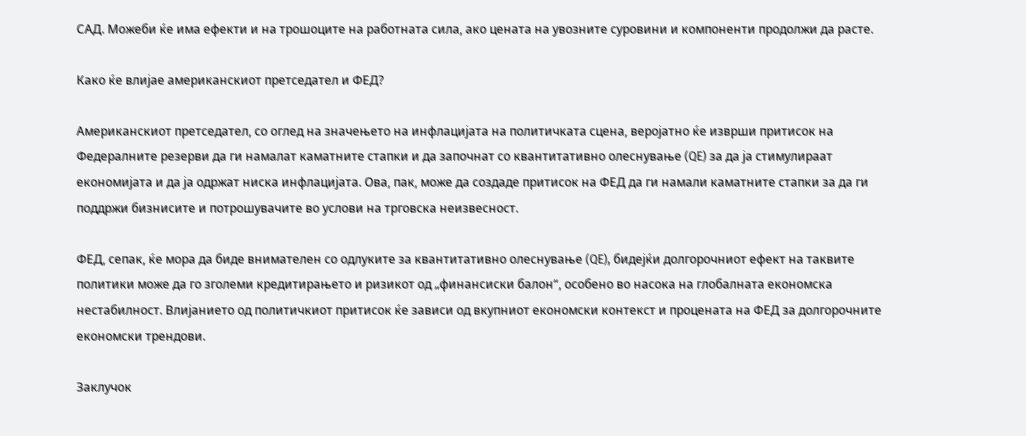САД. Можеби ќе има ефекти и на трошоците на работната сила, ако цената на увозните суровини и компоненти продолжи да расте.

Како ќе влијае американскиот претседател и ФЕД?

Американскиот претседател, со оглед на значењето на инфлацијата на политичката сцена, веројатно ќе изврши притисок на Федералните резерви да ги намалат каматните стапки и да започнат со квантитативно олеснување (QE) за да ја стимулираат економијата и да ја одржат ниска инфлацијата. Ова, пак, може да создаде притисок на ФЕД да ги намали каматните стапки за да ги поддржи бизнисите и потрошувачите во услови на трговска неизвесност.

ФЕД, сепак, ќе мора да биде внимателен со одлуките за квантитативно олеснување (QE), бидејќи долгорочниот ефект на таквите политики може да го зголеми кредитирањето и ризикот од „финансиски балон“, особено во насока на глобалната економска нестабилност. Влијанието од политичкиот притисок ќе зависи од вкупниот економски контекст и процената на ФЕД за долгорочните економски трендови.

Заклучок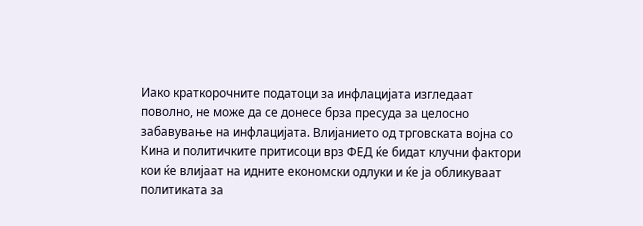Иако краткорочните податоци за инфлацијата изгледаат поволно, не може да се донесе брза пресуда за целосно забавување на инфлацијата. Влијанието од трговската војна со Кина и политичките притисоци врз ФЕД ќе бидат клучни фактори кои ќе влијаат на идните економски одлуки и ќе ја обликуваат политиката за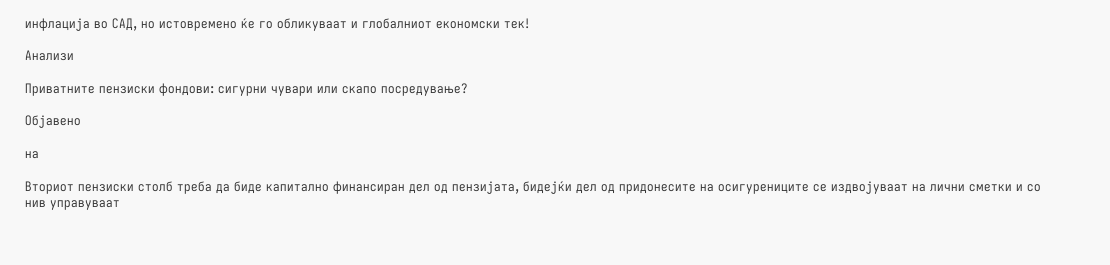инфлација во САД, но истовремено ќе го обликуваат и глобалниот економски тек!

Анализи

Приватните пензиски фондови: сигурни чувари или скапо посредување?

Објавено

на

Вториот пензиски столб треба да биде капитално финансиран дел од пензијата, бидејќи дел од придонесите на осигурениците се издвојуваат на лични сметки и со нив управуваат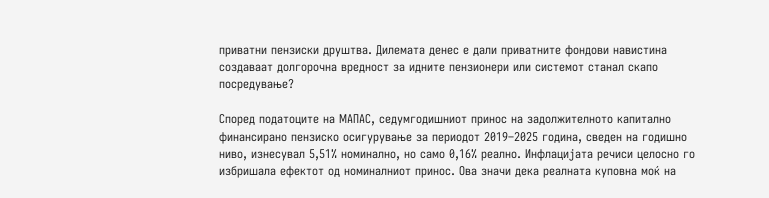приватни пензиски друштва. Дилемата денес е дали приватните фондови навистина создаваат долгорочна вредност за идните пензионери или системот станал скапо посредување?

Според податоците на МАПАС, седумгодишниот принос на задолжителното капитално финансирано пензиско осигурување за периодот 2019–2025 година, сведен на годишно ниво, изнесувал 5,51% номинално, но само 0,16% реално. Инфлацијата речиси целосно го избришала ефектот од номиналниот принос. Ова значи дека реалната куповна моќ на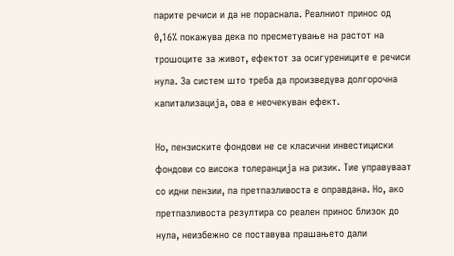парите речиси и да не пораснала. Реалниот принос од 0,16% покажува дека по пресметување на растот на трошоците за живот, ефектот за осигурениците е речиси нула. За систем што треба да произведува долгорочна капитализација, ова е неочекуван ефект.

Но, пензиските фондови не се класични инвестициски фондови со висока толеранција на ризик. Тие управуваат со идни пензии, па претпазливоста е оправдана. Но, ако претпазливоста резултира со реален принос близок до нула, неизбежно се поставува прашањето дали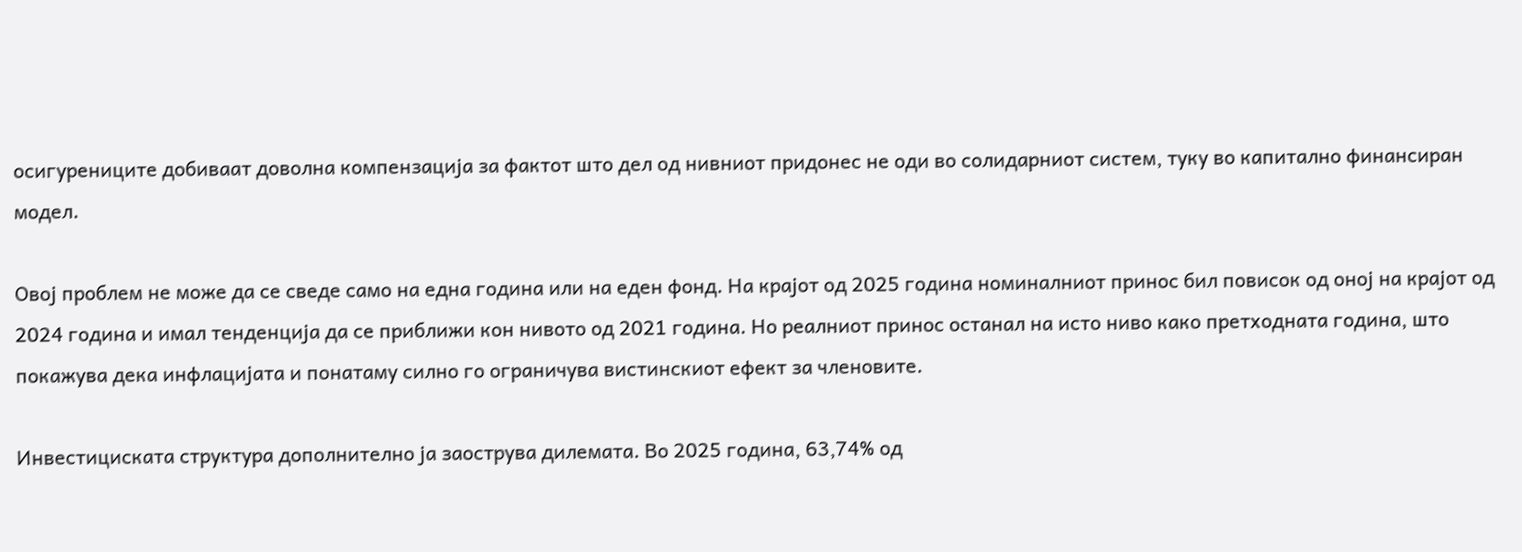осигурениците добиваат доволна компензација за фактот што дел од нивниот придонес не оди во солидарниот систем, туку во капитално финансиран модел.

Овој проблем не може да се сведе само на една година или на еден фонд. На крајот од 2025 година номиналниот принос бил повисок од оној на крајот од 2024 година и имал тенденција да се приближи кон нивото од 2021 година. Но реалниот принос останал на исто ниво како претходната година, што покажува дека инфлацијата и понатаму силно го ограничува вистинскиот ефект за членовите.

Инвестициската структура дополнително ја заострува дилемата. Во 2025 година, 63,74% од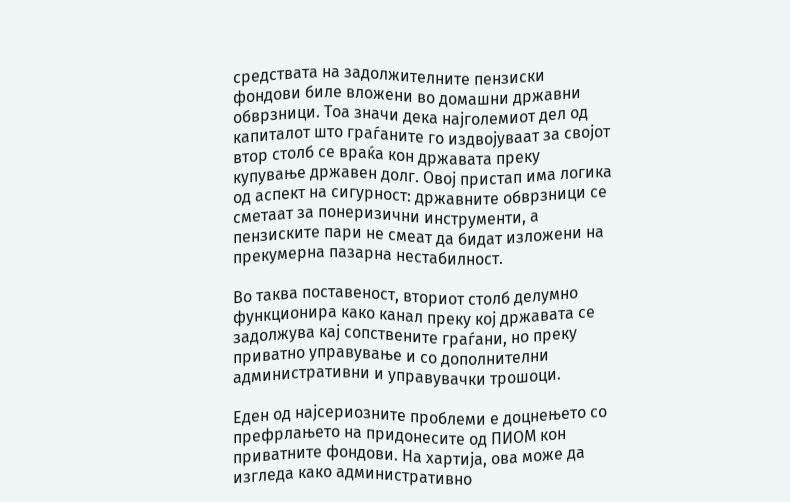средствата на задолжителните пензиски фондови биле вложени во домашни државни обврзници. Тоа значи дека најголемиот дел од капиталот што граѓаните го издвојуваат за својот втор столб се враќа кон државата преку купување државен долг. Овој пристап има логика од аспект на сигурност: државните обврзници се сметаат за понеризични инструменти, а пензиските пари не смеат да бидат изложени на прекумерна пазарна нестабилност.

Во таква поставеност, вториот столб делумно функционира како канал преку кој државата се задолжува кај сопствените граѓани, но преку приватно управување и со дополнителни административни и управувачки трошоци.

Еден од најсериозните проблеми е доцнењето со префрлањето на придонесите од ПИОМ кон приватните фондови. На хартија, ова може да изгледа како административно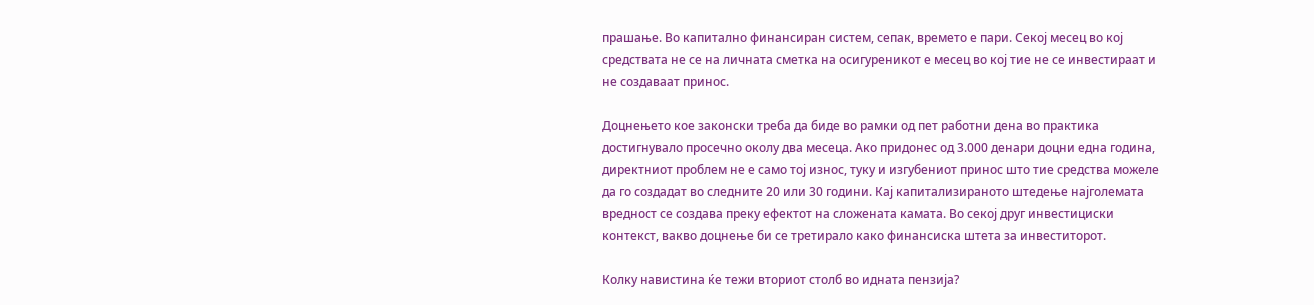прашање. Во капитално финансиран систем, сепак, времето е пари. Секој месец во кој средствата не се на личната сметка на осигуреникот е месец во кој тие не се инвестираат и не создаваат принос.

Доцнењето кое законски треба да биде во рамки од пет работни дена во практика достигнувало просечно околу два месеца. Ако придонес од 3.000 денари доцни една година, директниот проблем не е само тој износ, туку и изгубениот принос што тие средства можеле да го создадат во следните 20 или 30 години. Кај капитализираното штедење најголемата вредност се создава преку ефектот на сложената камата. Во секој друг инвестициски контекст, вакво доцнење би се третирало како финансиска штета за инвеститорот.

Колку навистина ќе тежи вториот столб во идната пензија?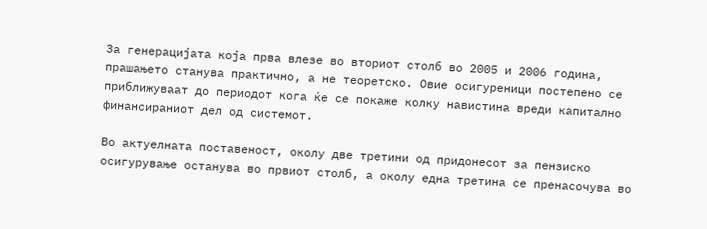За генерацијата која прва влезе во вториот столб во 2005 и 2006 година, прашањето станува практично, а не теоретско. Овие осигуреници постепено се приближуваат до периодот кога ќе се покаже колку навистина вреди капитално финансираниот дел од системот.

Во актуелната поставеност, околу две третини од придонесот за пензиско осигурување останува во првиот столб, а околу една третина се пренасочува во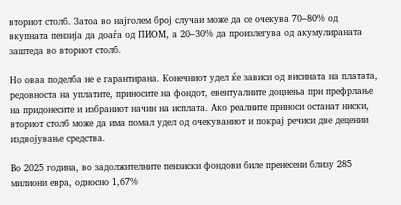вториот столб. Затоа во најголем број случаи може да се очекува 70–80% од вкупната пензија да доаѓа од ПИОМ, а 20–30% да произлегува од акумулираната заштеда во вториот столб.

Но оваа поделба не е гарантирана. Конечниот удел ќе зависи од висината на платата, редовноста на уплатите, приносите на фондот, евентуалните доцнења при префрлање на придонесите и избраниот начин на исплата. Ако реалните приноси останат ниски, вториот столб може да има помал удел од очекуваниот и покрај речиси две децении издвојување средства.

Во 2025 година, во задолжителните пензиски фондови биле пренесени близу 285 милиони евра, односно 1,67%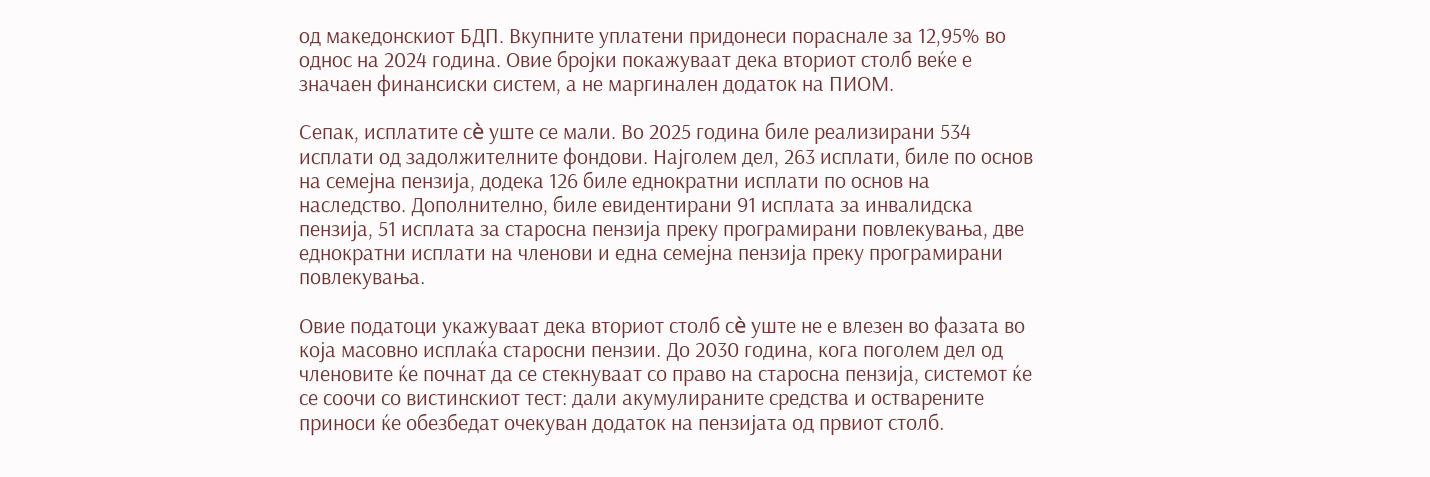од македонскиот БДП. Вкупните уплатени придонеси пораснале за 12,95% во однос на 2024 година. Овие бројки покажуваат дека вториот столб веќе е значаен финансиски систем, а не маргинален додаток на ПИОМ.

Сепак, исплатите сè уште се мали. Во 2025 година биле реализирани 534 исплати од задолжителните фондови. Најголем дел, 263 исплати, биле по основ на семејна пензија, додека 126 биле еднократни исплати по основ на наследство. Дополнително, биле евидентирани 91 исплата за инвалидска пензија, 51 исплата за старосна пензија преку програмирани повлекувања, две еднократни исплати на членови и една семејна пензија преку програмирани повлекувања.

Овие податоци укажуваат дека вториот столб сè уште не е влезен во фазата во која масовно исплаќа старосни пензии. До 2030 година, кога поголем дел од членовите ќе почнат да се стекнуваат со право на старосна пензија, системот ќе се соочи со вистинскиот тест: дали акумулираните средства и остварените приноси ќе обезбедат очекуван додаток на пензијата од првиот столб.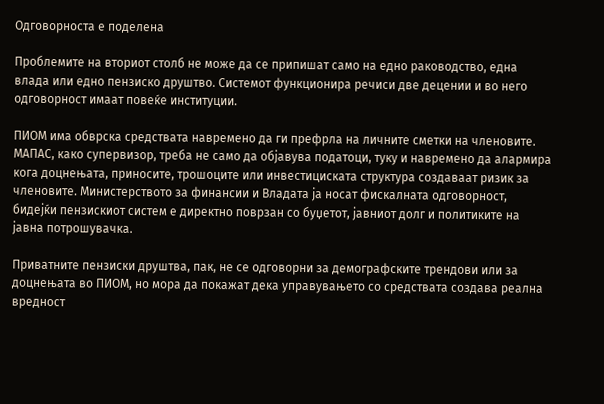Одговорноста е поделена

Проблемите на вториот столб не може да се припишат само на едно раководство, една влада или едно пензиско друштво. Системот функционира речиси две децении и во него одговорност имаат повеќе институции.

ПИОМ има обврска средствата навремено да ги префрла на личните сметки на членовите. МАПАС, како супервизор, треба не само да објавува податоци, туку и навремено да алармира кога доцнењата, приносите, трошоците или инвестициската структура создаваат ризик за членовите. Министерството за финансии и Владата ја носат фискалната одговорност, бидејќи пензискиот систем е директно поврзан со буџетот, јавниот долг и политиките на јавна потрошувачка.

Приватните пензиски друштва, пак, не се одговорни за демографските трендови или за доцнењата во ПИОМ, но мора да покажат дека управувањето со средствата создава реална вредност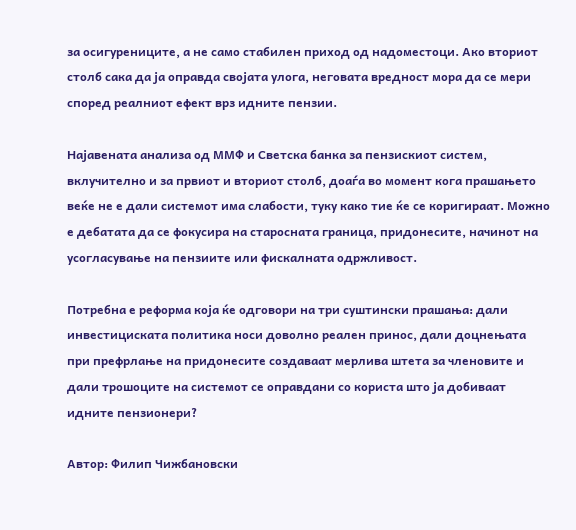за осигурениците, а не само стабилен приход од надоместоци. Ако вториот столб сака да ја оправда својата улога, неговата вредност мора да се мери според реалниот ефект врз идните пензии.

Најавената анализа од ММФ и Светска банка за пензискиот систем, вклучително и за првиот и вториот столб, доаѓа во момент кога прашањето веќе не е дали системот има слабости, туку како тие ќе се коригираат. Можно е дебатата да се фокусира на старосната граница, придонесите, начинот на усогласување на пензиите или фискалната одржливост.

Потребна е реформа која ќе одговори на три суштински прашања: дали инвестициската политика носи доволно реален принос, дали доцнењата при префрлање на придонесите создаваат мерлива штета за членовите и дали трошоците на системот се оправдани со користа што ја добиваат идните пензионери?

Автор: Филип Чижбановски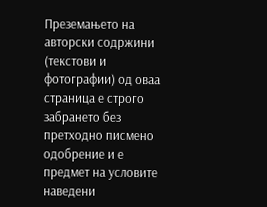Преземањето на авторски содржини (текстови и фотографии) од оваа страница е строго забрането без претходно писмено одобрение и е предмет на условите наведени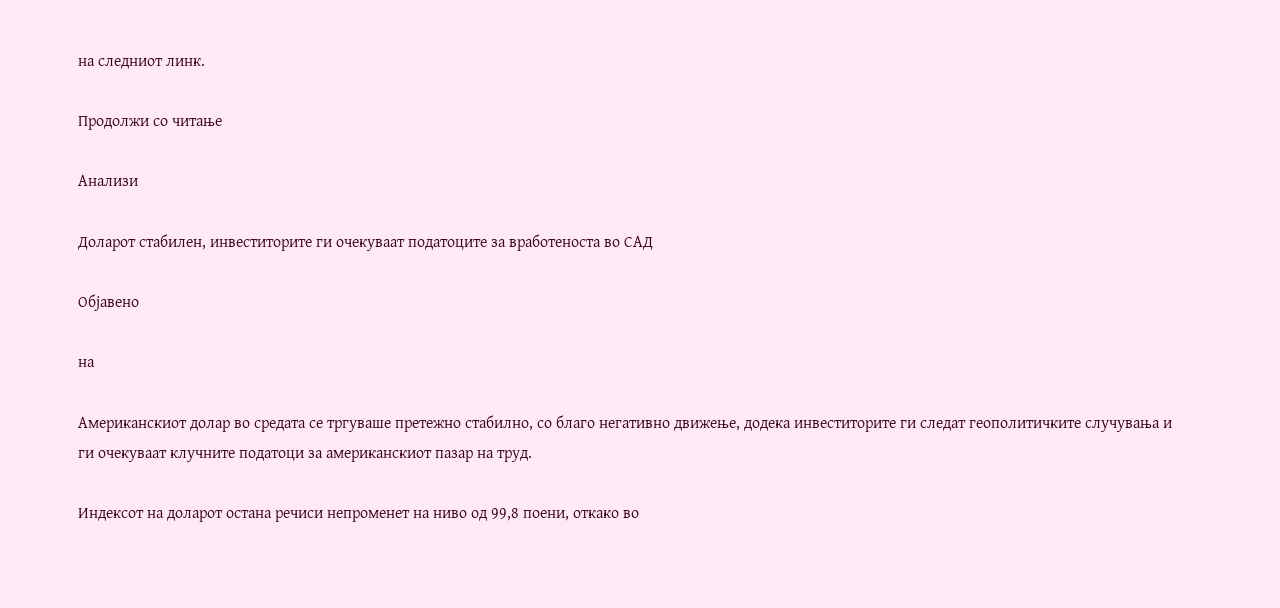на следниот линк.

Продолжи со читање

Анализи

Доларот стабилен, инвеститорите ги очекуваат податоците за вработеноста во САД

Објавено

на

Американскиот долар во средата се тргуваше претежно стабилно, со благо негативно движење, додека инвеститорите ги следат геополитичките случувања и ги очекуваат клучните податоци за американскиот пазар на труд.

Индексот на доларот остана речиси непроменет на ниво од 99,8 поени, откако во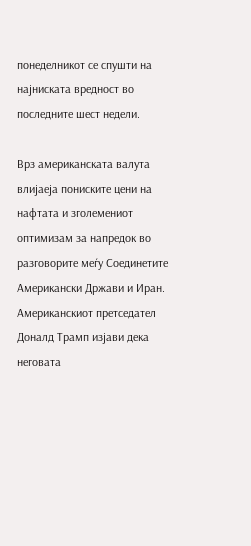понеделникот се спушти на најниската вредност во последните шест недели.

Врз американската валута влијаеја пониските цени на нафтата и зголемениот оптимизам за напредок во разговорите меѓу Соединетите Американски Држави и Иран. Американскиот претседател Доналд Трамп изјави дека неговата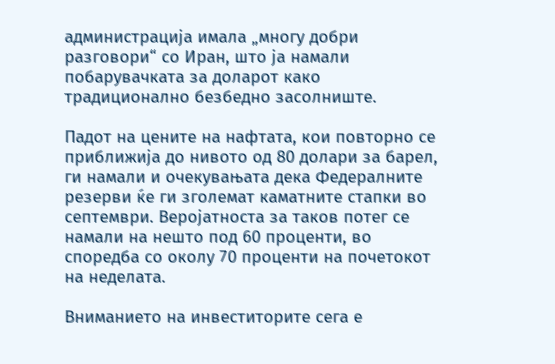администрација имала „многу добри разговори“ со Иран, што ја намали побарувачката за доларот како традиционално безбедно засолниште.

Падот на цените на нафтата, кои повторно се приближија до нивото од 80 долари за барел, ги намали и очекувањата дека Федералните резерви ќе ги зголемат каматните стапки во септември. Веројатноста за таков потег се намали на нешто под 60 проценти, во споредба со околу 70 проценти на почетокот на неделата.

Вниманието на инвеститорите сега е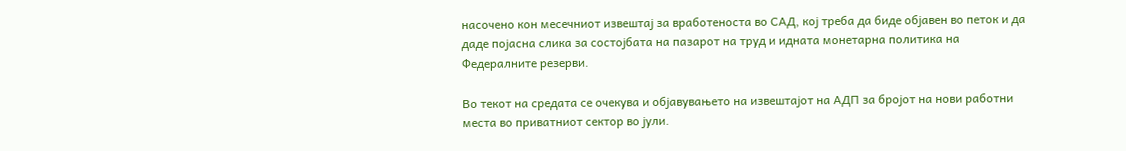насочено кон месечниот извештај за вработеноста во САД, кој треба да биде објавен во петок и да даде појасна слика за состојбата на пазарот на труд и идната монетарна политика на Федералните резерви.

Во текот на средата се очекува и објавувањето на извештајот на АДП за бројот на нови работни места во приватниот сектор во јули.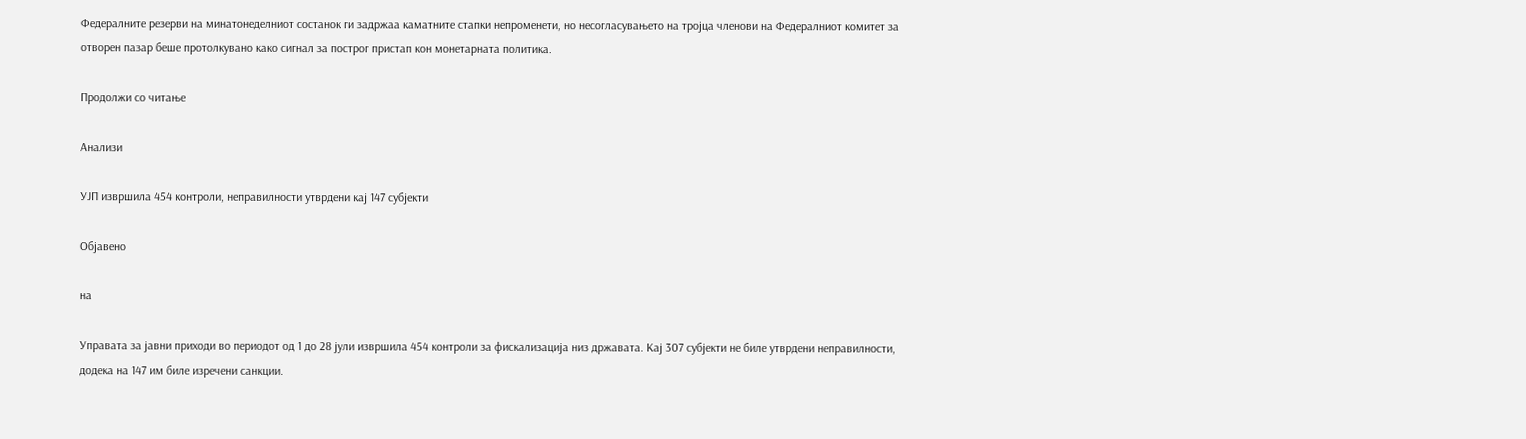Федералните резерви на минатонеделниот состанок ги задржаа каматните стапки непроменети, но несогласувањето на тројца членови на Федералниот комитет за отворен пазар беше протолкувано како сигнал за построг пристап кон монетарната политика.

Продолжи со читање

Анализи

УЈП извршила 454 контроли, неправилности утврдени кај 147 субјекти

Објавено

на

Управата за јавни приходи во периодот од 1 до 28 јули извршила 454 контроли за фискализација низ државата. Кај 307 субјекти не биле утврдени неправилности, додека на 147 им биле изречени санкции.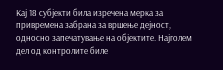Кај 18 субјекти била изречена мерка за привремена забрана за вршење дејност, односно запечатување на објектите. Најголем дел од контролите биле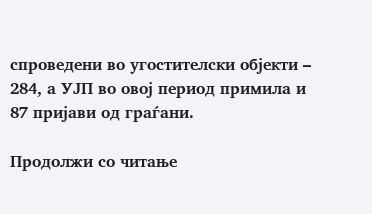спроведени во угостителски објекти – 284, а УЈП во овој период примила и 87 пријави од граѓани.

Продолжи со читање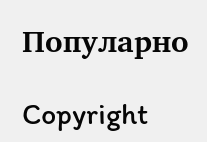Популарно

Copyright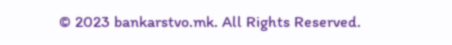© 2023 bankarstvo.mk. All Rights Reserved.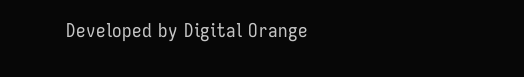Developed by Digital Orange